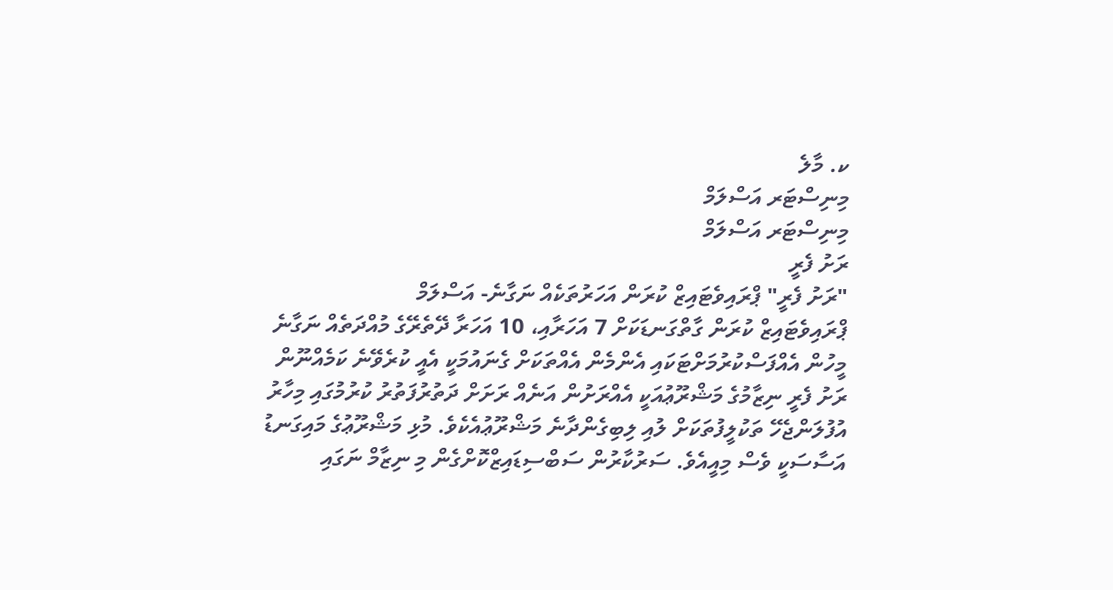ކ. މާލެ
މިނިސްޓަރ އަސްލަމް
މިނިސްޓަރ އަސްލަމް
ރަށު ފެރީ
"ރަށު ފެރީ" ޕްރައިވެޓައިޒް ކުރަން އަހަރުތަކެއް ނަގާނެ- އަސްލަމް
ޕްރައިވެޓައިޒް ކުރަން ގާތްގަނޑަކަށް 7 އަހަރާއި، 10 އަހަރާ ދޭތެރޭގެ މުއްދަތެއް ނަގާނެ
މީހުން އެއްފަސްކުރުމަށްޓަކައި އެންމެން އެއްތަކަށް ގެނައުމަކީ އެއީ ކުރެވޭނެ ކަމެއްނޫން
ރަށު ފެރީ ނިޒާމުގެ މަޝްރޫޢުއަކީ އެއްރަށުން އަނެއް ރަށަށް ދަތުރުފަތުރު ކުރުމުގައި މިހާރު އުފުލަންޖެހޭ ތަކުލީފުތަކަށް ލުއި ލިބިގެންދާނެ މަޝްރޫޢުއެކެވެ. މުޅި މަޝްރޫޢުގެ މައިގަނޑު އަސާސަކީ ވެސް މިއީއެވެ. ސަރުކާރުން ސަބްސިޑައިޒްކޮށްގެން މި ނިޒާމް ނަގައި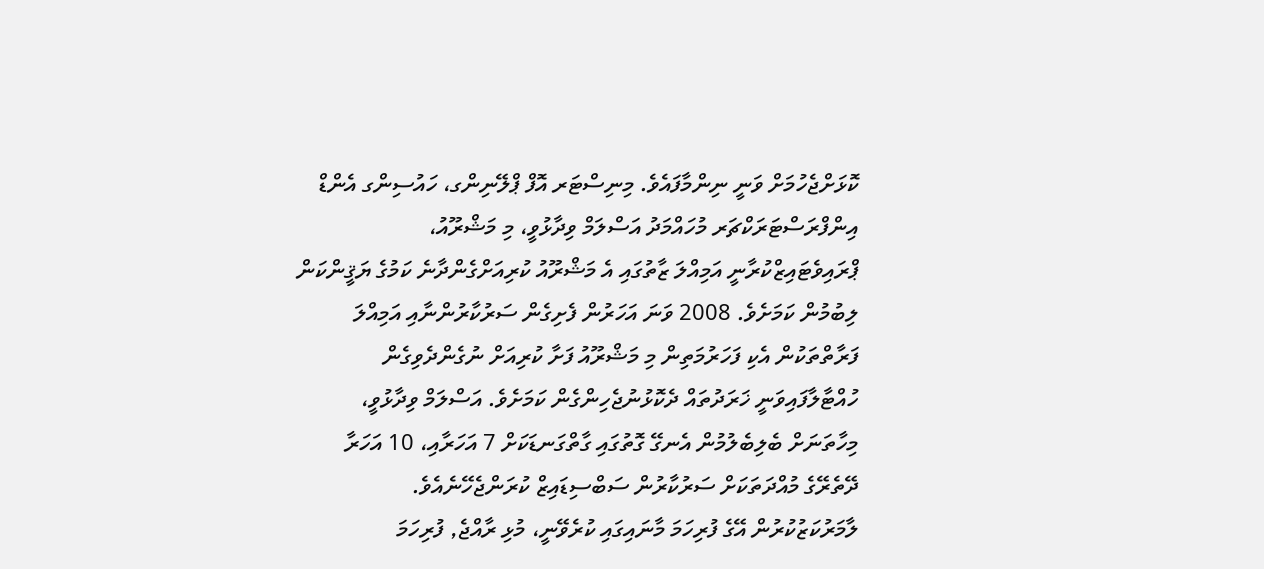ކޮޅަށްޖެހުމަށް ވަނީ ނިންމާފައެވެ. މިނިސްޓަރ އޮފް ޕްލޭނިންގ، ހައުސިންގ އެންޑް އިންފްރަސްޓަރަކްޗަރ މުހައްމަދު އަސްލަމް ވިދާޅުވީ، މި މަޝްރޫއު، ޕްރައިވެޓައިޒްކުރާނީ އަމިއްލަ ޒާތުގައި އެ މަޝްރޫއު ކުރިއަށްގެންދާނެ ކަމުގެ ޔަޤީންކަން ލިބުމުން ކަމަށެވެ. 2008 ވަނަ އަހަރުން ފެށިގެން ސަރުކާރުންނާއި އަމިއްލަ ފަރާތްތަކުން އެކި ފަހަރުމަތިން މި މަޝްރޫއު ފަށާ ކުރިއަށް ނުގެންދެވިގެން ހުއްޓާލާފައިވަނީ ޚަރަދުތައް ދެކޮޅުނުޖެހިންގެން ކަމަށެވެ. އަސްލަމް ވިދާޅުވީ، މިހާތަނަށް ބެލިބެލުމުން އެނގޭ ގޮތުގައި ގާތްގަނޑަކަށް 7 އަހަރާއި، 10 އަހަރާ ދޭތެރޭގެ މުއްދަތަކަށް ސަރުކާރުން ސަބްސިޑައިޒް ކުރަންޖެހޭނެއެވެ.
ލާމަރުކަޒުކުރުން އޭގެ ފުރިހަމަ މާނައިގައި ކުރެވޭނީ، މުޅި ރާއްޖެ, ފުރިހަމަ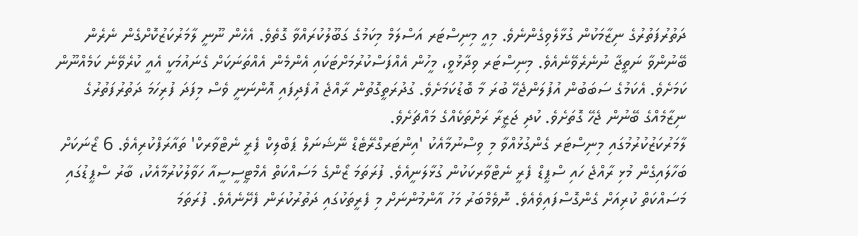ދަތުރުފަތުރުގެ ނިޒާމަކުން ގުޅާލެވިގެންނެވެ. މިއީ މިނިސްޓަރ އަސްލަމް މިކަމުގެ ގަބޫލުކުރައްވާ ގޮތެވެ. އެހެން ނޫނީ ލާމަރުކަޒުކޮށްގެން ނެރެން ބޭނުންވާ ނަތީޖާ ނުނެރެވޭނެއެވެ. މިނިސްޓަރ ވިދާޅުވީ، މީހުން އެއްފަސްކުރުމަށްޓަކައި އެންމެން އެއްތަނަކަށް ގެނައުމަކީ އެއީ ކުރެވޭނެ ކަމެއްނޫން ކަމަށެވެ. އެކަމުގެ ސަބަބުން އުފުލަންޖެހޭ ބުރަ މާ ބޮޑުކަމަށެވެ. ގުދުރަތީގޮތުން ރާއްޖެ އުފެދިފައި އޮންނަނީ ވެސް މިފަދަ ފުރިހަމަ ދަތުރުފަތުރުގެ ނިޒާމެއްގެ ބޭނުން ޖެހޭ ގޮތަށެވެ. ކުދި ޖަޒީރާ ރަށްތަކެއްގެ މައްޗަށެވެ.
ލާމަރުކަޒުކުރުމުގައި މިނިސްޓަރ ގެންގުޅުއްވާ މި ވިސްނުމާއެކު 'އިންޓަރގްރޭޓެޑް ނޭޝަނަލް ޕަބްލިކް ފެރީ ނެޓްވާރކް' ތައާރަފްކުރިއެވެ. 6 ޒޯނަކަށް ބަހާލައިގެން މުޅި ރާއްޖެ ހައި ސްޕީޑް ފެރީ ނެޓްވާރކަކުން ގުޅާލަނީއެވެ. ފުރަތަމަ ޒޯންގެ މަސައްކަތް އެމްޓީސީސީއާ ހަވާލުކުރުމާއެކު، ބާރު ސްޕީޑުގައި މަސައްކަތް ކުރިއަށް ގެންގޮސްފައިވެއެވެ. ނޮވެމްބަރު މަހު އާންމުންނަށް މި ފެރީތަކުގައި ދަތުރުކުރަން ފެށޭނެއެވެ. ފުރަތަމަ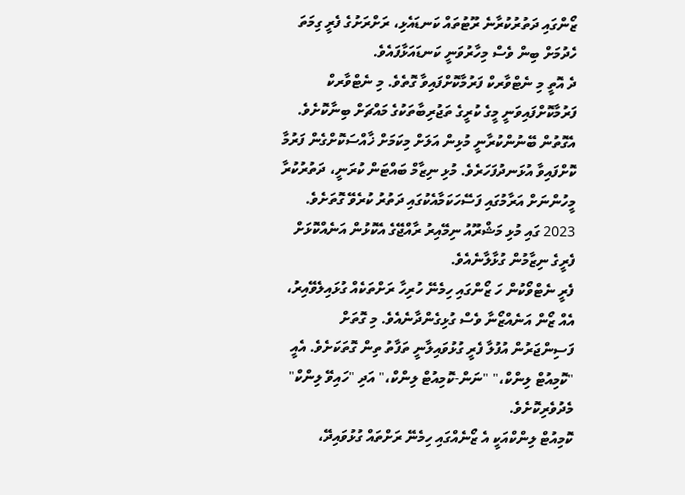ޒޯންގައި ދަތުރުކުރާނެ ރޫޓުތައް ކަނޑައެޅި، ރަށްރަށުގެ ފެރީ ގިމަތަ ހެދުމަށް ބިން ވެސް މިހާރުވަނީ ކަނޑައަޅާފައެވެ.
ދެ އޮތީ މި ނެޓްވާރކް ފަރުމާކޮށްފައިވާ ގޮތެވެ. މި ނެޓްވާރކް ފަރުމާކޮށްފައިވަނީ މީގެ ކުރީގެ ތަޖުރިބާތަކުގެ މައްޗަށް ބިނާކޮށެވެ. އެގޮތުން ބޭނުންކުރާނީ މުޅިން އަލަށް މިކަމަށް ޚާއްސަކޮށްގެން ފަރުމާ ކޮށްފައިވާ އުޅަނދުފަހަރެވެ. މުޅި ނިޒާމް ބައްޓަން ކުރަނީ، ދަތުރުކުރާ މީހުންނަށް އަރާމުގައި ފަސޭހަކަމާއެކުގައި ދަތުރު ކުރެވޭ ގޮތަށެވެ.
2023 ގައި މުޅި މަޝްރޫއު ނިމޭއިރު ރާއްޖޭގެ އެކޮޅުން އަނެއްކޮޅަށް ފެރީގެ ނިޒާމުން ގުޅާލާނެއެވެ.
ފެރީ ނެޓްވޯކުން ހަ ޒޯންގައި ހިމެނޭ ހުރިހާ ރަށްތަކެއް ގުޅައިލެވޭއިރު، އެއް ޒޯން އަނެއްޒޯނާ ވެސް ގުޅިގެންދާނެއެވެ. މި ގޮތަށް ފަސިންޖަރުން އުފުލާ ފެރީ ގުޅުވައިލާނީ ތަފާތު ތިން ގޮތަކަށެވެ. އެއީ "ކޮމިއުޓް ލިންކް،" "ނަން-ކޮމިއުޓް ލިންކް،" އަދި "ހައިވޭ ލިންކް" މެދުވެރިކޮށެވެ.
ކޮމިއުޓް ލިންކްއަކީ އެ ޒޯނެއްގައި ހިމެނޭ ރަށްތައް ގުޅުވައިދޭ،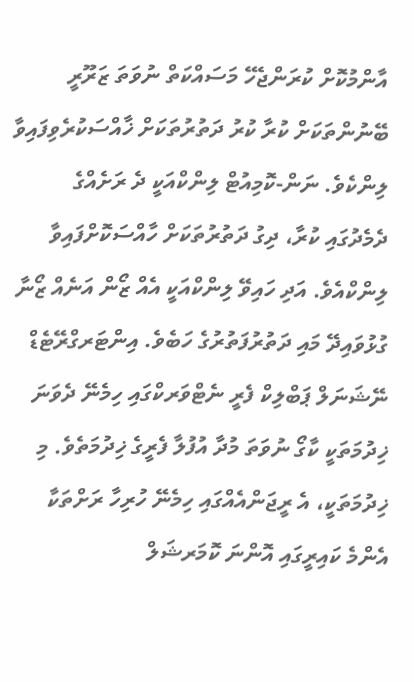އާންމުކޮށް ކުރަންޖެހޭ މަސައްކަތް ނުވަތަ ޒަރޫރީ ބޭނުންތަކަށް ކުރާ ކުރު ދަތުރުތަކަށް ޚާއްސަކުރެވިފައިވާ ލިންކެވެ. ނަން-ކޮމިއުޓް ލިންކްއަކީ ދެ ރަށެއްގެ ދެމެދުގައި ކުރާ، ދިގު ދަތުރުތަކަށް ހާއްސަކޮށްފައިވާ ލިންކްއެވެ. އަދި ހައިވޭ ލިންކްއަކީ އެއް ޒޯން އަނެއް ޒޯނާ ގުޅުވައިދޭ މައި ދަތުރުފަތުރުގެ ހަބެވެ. އިންޓަރގްރޭޓެޑް ނޭޝަނަލް ޕަބްލިކް ފެރީ ނެޓްވަރކްގައި ހިމެނޭ ދެވަނަ ޚިދުމަތަކީ ކާގޯ ނުވަތަ މުދާ އުފުލާ ފެރީގެ ޚިދުމަތެވެ. މި ޚިދުމަތަކީ، އެ ރީޖަންއެއްގައި ހިމެނޭ ހުރިހާ ރަށްތަކާ އެންމެ ކައިރީގައި އޮންނަ ކޮމަރޝަލް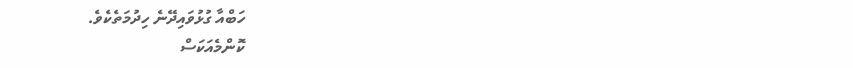ހަބްއާ ގުޅުވައިދޭނެ ހިދުމަތެކެވެ.
ކޮންމެއަކަސް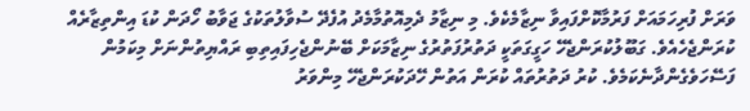ވަރަށް ފުރިހަމައަށް ފަރުމާކޮށްފައިވާ ނިޒާމެކެވެ. މި ނިޒާމު ދެމިއޮތުމާމެދު އުފެދޭ ސުވާލުތަކުގެ ޖަވާބު ހޯދަން ކުޑަ އިންތިޒާރެއް ކުރަންޖެހެއެވެ. ގަބޫލުކުރަންޖެހޭ ހަގީގަތަކީ ދަތުރުފަތުރުގެ ނިޒާމަކަށް ބޭނުންޖެހިފައިތިބި ރައްޔިތުންނަށް މިކަމުން ފަސޭހަވެގެންދާނެކަމެވެ. ކުރު ދަތުރުތައް ކުރަން އަތުން ހޭދަކުރަންޖެހޭ މިންވަރު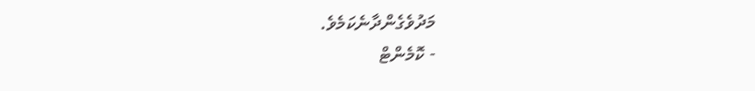މަދުވެގެންދާނެކަމެވެ.
- ކޮމެންޓް